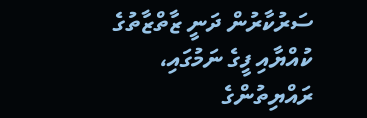ސަރުކާރުން ދަނީ ޒާތްޒާތުގެ ކުއްޔާއި ފީގެ ނަމުގައި، ރައްޔިތުންގެ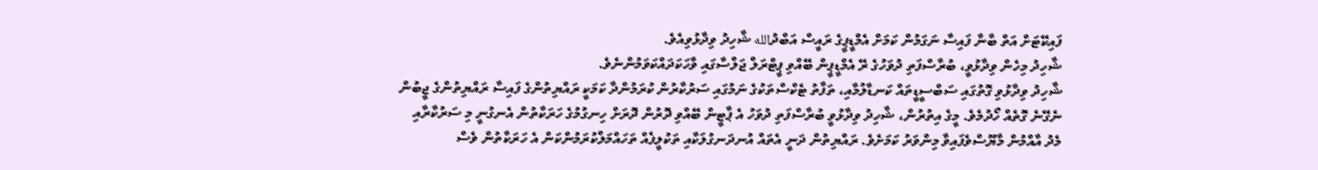ފައިކޭޓަށް އަތް ބާނާ ފައިސާ ނަގަމުން ކަމަށް އެމްޑީޕީގެ ރައީސް އަބްދުالله ޝާހިދު ވިދާޅުވިއެވެ.
ޝާހިދު މިހެން ވިދާޅުވީ، ބުރާސްފަތި ދުވަހުގެ ރޭ އެމްޑީޕީން ބޭއްވި ޕީޓްރަލް ޖަލްސާގައި ވާހަކަދައްކަވަމުންނެވެ.
ޝާހިދު ވިދާޅުވި ގޮތުގައި ސަބްސީޑީތައް ކަނޑާލުމާއި، ތަފާތު ޓެކްސްތަކުގެ ނަމުގައި ސަރުކާރުން ކުރަމުންދާ ކަމަކީ ރައްޔިތުންގެ ފައިސާ ރައްޔިތުންގެ ޖީބުން ނެގޭނެ ގޮތެއް ހޯދުމެވެ. މީގެ އިތުރުން، ޝާހިދު ވިދާޅުވީ ބުރާސްފަތި ދުވަހު އެ ޕާޓީން ބޭއްވި ދޮރުން ދޮރަށް ހިނގުމުގެ ހަރަކާތުން އެނގުނީ މި ސަރުކާރާއި މެދު އާއްމުން މާޔޫސްވެފައިވާ މިންވަރު ކަމަށެވެ. ރައްޔިތުން ދަނީ އެތައް އުނދަނގުލަކާއި ތަކުލީފެއް ތަހައްމަލްކުރަމުންކަން އެ ހަރަކާތުން ވެސް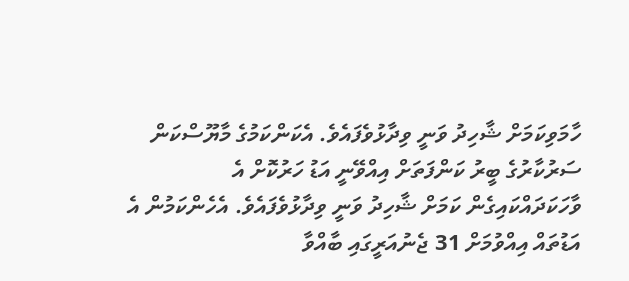ހާމަވިކަމަށް ޝާހިދު ވަނީ ވިދާޅުވެފައެވެ. އެކަންކަމުގެ މާޔޫސްކަން ސަރުކާރުގެ ބީރު ކަންފަތަށް އިއްވޭނީ އަޑު ހަރުކޮށް އެ ވާހަކަދައްކައިގެން ކަމަށް ޝާހިދު ވަނީ ވިދާޅުވެފައެވެ. އެހެންކަމުން އެ އަޑުތައް އިއްވުމަށް 31 ޖެނުއަރީގައި ބާއްވާ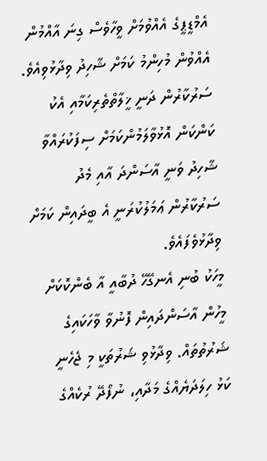އެމްޑީޕީގެ އެއްވުމަށް ވީހާވެސް ގިނަ އާއްމުން އެއްވުން މުހިންމު ކަމަށް ޝާހިދު ވިދާޅުވިއެވެ. ސަރުކާރުން ދަނީ ޚީލާތްތެރިކަމާއި އެކު ކަންކަން އޮޅުވާލަމުންކަމަށް ސިފަކުރައްވާ ޝާހިދު ވަނީ އާސަންދަ އާއި މެދު ސަރުކާރުން ޢަމަލުކުރަނީ އެ ބީދައިން ކަމަށް ވިދާޅުވެފައެވެ.
މީހަކު ބުނި އެނގޭހޭ ދުބާއީ އާ ބެންކޮކަށް މީހުން އާސަންދައިން ފޮނުވާ ވާހަކައިގެ ޝަރުތުތައް. ވިދާޅުވި ޝަރުތަކީ މި ޖެހެނީ ކަޅު ހިލަދަޔެއްގެ މަދާއި، ނުފޯދޭ ރުކެއްގެ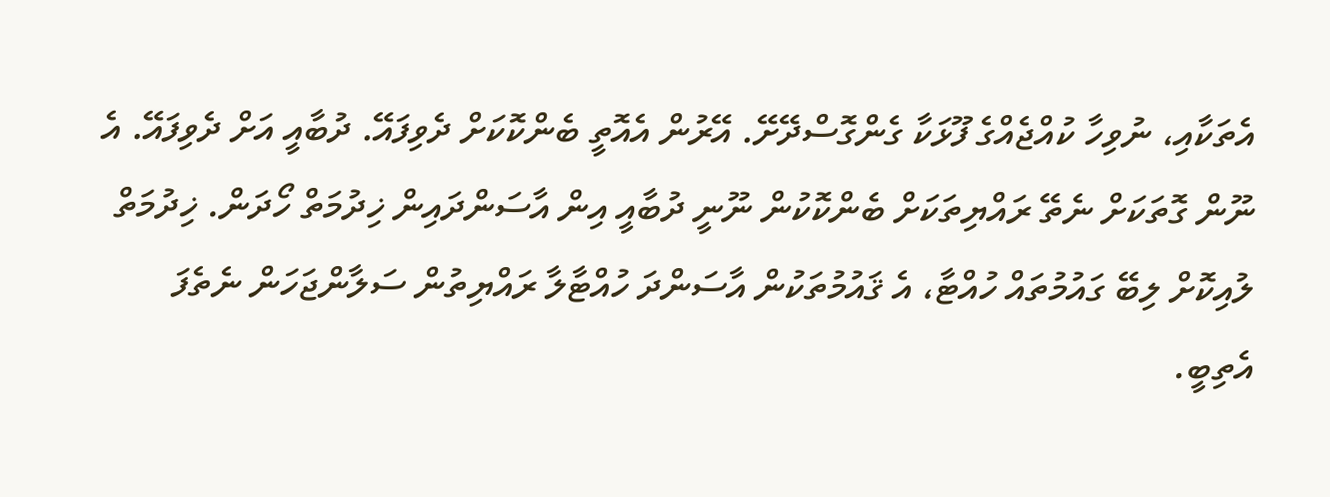އެތަކާއި، ނުވިހާ ކުއްޖެއްގެ ފޫޅަކާ ގެންގޮސްދޭށޭ. އޭރުން އެއޮތީ ބެންކޮކަށް ދެވިފައޭ. ދުބާއީ އަށް ދެވިފައޭ. އެ ނޫން ގޮތަކަށް ނެތޭ ރައްޔިތަކަށް ބެންކޮކުން ނޫނީ ދުބާއީ އިން އާސަންދައިން ޚިދުމަތް ހޯދަން. ޚިދުމަތް ލުއިކޮށް ލިބޭ ގައުމުތައް ހުއްޓާ، އެ ޤައުމުތަކުން އާސަންދަ ހުއްޓާލާ ރައްޔިތުން ސަލާންޖަހަން ނެތެފަ އެތިބީ.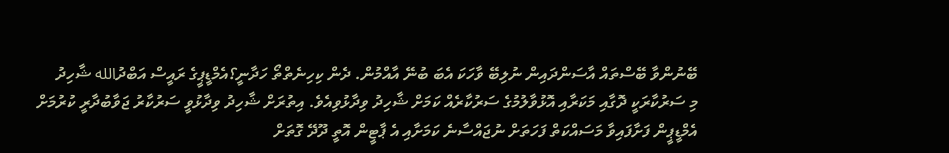ބޭނުންވާ ބޭސްތައް އާސަންދައިން ނުލިބޭ ވާހަކަ އެބަ ބުނޭ އާއްމުން. ދެން ކިހިނެތްތޯ ހަދާނީ؟އެމްޑީޕީގެ ރައީސް އަބްދުالله ޝާހިދު
މި ސަރުކާރަކީ ދޮގާއި މަކަރާއި އޮޅުވާލުމުގެ ސަރުކާރެއް ކަމަށް ޝާހިދު ވިދާޅުވިއެވެ. އިތުރަށް ޝާހިދު ވިދާޅުވީ ސަރުކާރު ޖަވާބުދާރީ ކުރުމަށް އެމްޑީޕީން ފަށާފައިވާ މަސައްކަތް ފަހަތަށް ނުޖައްސާނެ ކަމަށާއި އެ ޕާޓީން އޮތީ ދޫދޭ ގޮތަށް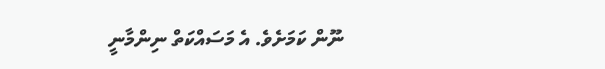ނޫން ކަމަށެވެ. އެ މަސައްކަތް ނިންމާނީ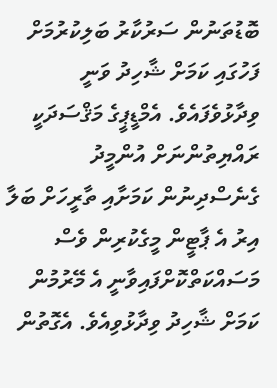ބޮޑުތަނުން ސަރުކާރު ބަލިކުރުމަށް ފަހުގައި ކަމަށް ޝާހިދު ވަނީ ވިދާޅުވެފައެވެ. އެމްޑީޕީގެ މަޤްސަދަކީ ރައްޔިތުންނަށް އުންމީދު ގެނެސްދިނުން ކަމަށާއި ތާރީހަށް ބަލާ އިރު އެ ޕާޓީން މީގެކުރިން ވެސް މަސައްކަތްކޮށްފައިވާނީ އެ މޭރުމުން ކަމަށް ޝާހިދު ވިދާޅުވިއެވެ. އެގޮތުން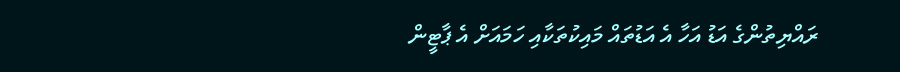ރައްޔިތުންގެ އަޑު އަހާ އެ އަޑުތައް މައިކުތަކާއި ހަމައަށް އެ ޕާޓީން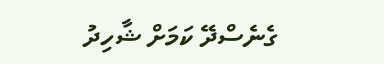ގެނެސްދޭ ކަމަށް ޝާހިދު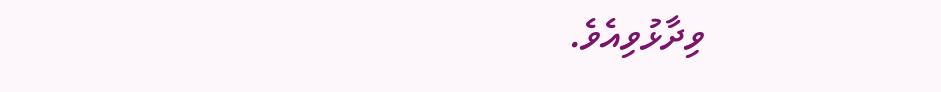ވިދާޅުވިއެވެ.